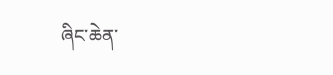ཞིང་ཆེན་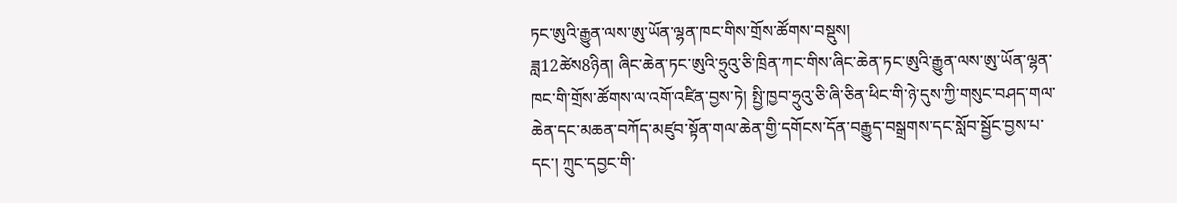ཏང་ཨུའི་རྒྱུན་ལས་ཨུ་ཡོན་ལྷན་ཁང་གིས་གྲོས་ཚོགས་བསྡུས།
ཟླ12ཚེས8ཉིན། ཞིང་ཆེན་ཏང་ཨུའི་ཧྲུའུ་ཅི་ཁྲིན་ཀང་གིས་ཞིང་ཆེན་ཏང་ཨུའི་རྒྱུན་ལས་ཨུ་ཡོན་ལྷན་ཁང་གི་གྲོས་ཚོགས་ལ་འགོ་འཛིན་བྱས་ཏེ། སྤྱི་ཁྱབ་ཧྲུའུ་ཅི་ཞི་ཅིན་ཕིང་གི་ཉེ་དུས་ཀྱི་གསུང་བཤད་གལ་ཆེན་དང་མཆན་བཀོད་མཛུབ་སྟོན་གལ་ཆེན་གྱི་དགོངས་དོན་བརྒྱུད་བསྒྲགས་དང་སློབ་སྦྱོང་བྱས་པ་དང་། ཀྲུང་དབྱང་གི་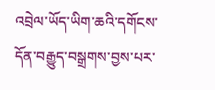འབྲེལ་ཡོད་ཡིག་ཆའི་དགོངས་དོན་བརྒྱུད་བསྒྲགས་བྱས་པར་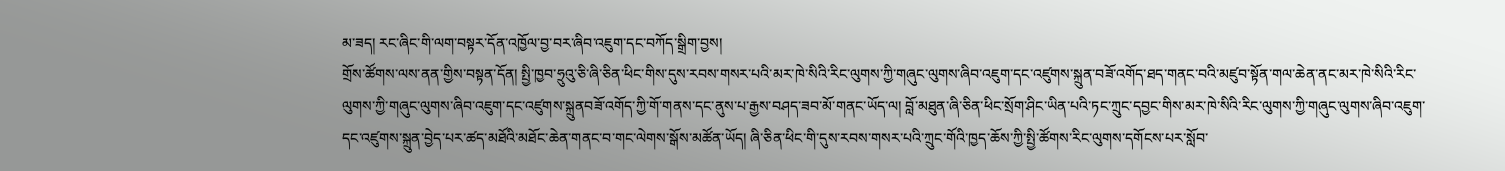མ་ཟད། རང་ཞིང་གི་ལག་བསྟར་དོན་འཁྱོལ་བྱ་བར་ཞིབ་འཇུག་དང་བཀོད་སྒྲིག་བྱས།
གྲོས་ཚོགས་ལས་ནན་གྱིས་བསྟན་དོན། སྤྱི་ཁྱབ་ཧྲུའུ་ཅི་ཞི་ཅིན་ཕིང་གིས་དུས་རབས་གསར་པའི་མར་ཁེ་སིའི་རིང་ལུགས་ཀྱི་གཞུང་ལུགས་ཞིབ་འཇུག་དང་འཛུགས་སྐྲུན་བཟོ་འགོད་ཐད་གནང་བའི་མཛུབ་སྟོན་གལ་ཆེན་ནང་མར་ཁེ་སིའི་རིང་ལུགས་ཀྱི་གཞུང་ལུགས་ཞིབ་འཇུག་དང་འཛུགས་སྐྲུནབཟོ་འགོད་ཀྱི་གོ་གནས་དང་ནུས་པ་རྒྱས་བཤད་ཟབ་མོ་གནང་ཡོད་ལ། བློ་མཐུན་ཞི་ཅིན་ཕིང་སྲོག་ཤིང་ཡིན་པའི་ཏང་ཀྲུང་དབྱང་གིས་མར་ཁེ་སིའི་རིང་ལུགས་ཀྱི་གཞུང་ལུགས་ཞིབ་འཇུག་དང་འཛུགས་སྐྲུན་བྱེད་པར་ཚད་མཐོའི་མཐོང་ཆེན་གནང་བ་གང་ལེགས་སྒོས་མཚོན་ཡོད། ཞི་ཅིན་ཕིང་གི་དུས་རབས་གསར་པའི་ཀྲུང་གོའི་ཁྱད་ཆོས་ཀྱི་སྤྱི་ཚོགས་རིང་ལུགས་དགོངས་པར་སློབ་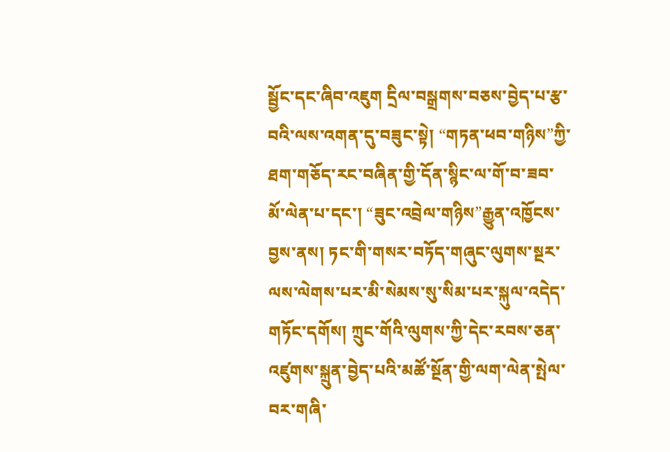སྦྱོང་དང་ཞིབ་འཇུག དྲིལ་བསྒྲགས་བཅས་བྱེད་པ་རྩ་བའི་ལས་འགན་དུ་བཟུང་སྟེ། “གཏན་ཕབ་གཉིས”ཀྱི་ཐག་གཅོད་རང་བཞིན་གྱི་དོན་སྙིང་ལ་གོ་བ་ཟབ་མོ་ལེན་པ་དང་། “ཟུང་འབྲེལ་གཉིས”རྒྱུན་འཁྱོངས་བྱས་ནས། ཏང་གི་གསར་བཏོད་གཞུང་ལུགས་སྔར་ལས་ལེགས་པར་མི་སེམས་སུ་སིམ་པར་སྐུལ་འདེད་གཏོང་དགོས། ཀྲུང་གོའི་ལུགས་ཀྱི་དེང་རབས་ཅན་འཛུགས་སྐྲུན་བྱེད་པའི་མཚོ་སྔོན་གྱི་ལག་ལེན་སྤེལ་བར་གཞི་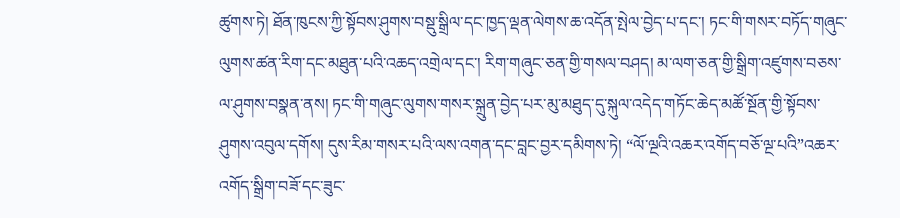ཚུགས་ཏེ། ཐོན་ཁུངས་ཀྱི་སྟོབས་ཤུགས་བསྡུ་སྒྲིལ་དང་ཁྱད་ལྡན་ལེགས་ཆ་འདོན་སྤེལ་བྱེད་པ་དང་། ཏང་གི་གསར་བཏོད་གཞུང་ལུགས་ཚན་རིག་དང་མཐུན་པའི་འཆད་འགྲེལ་དང་། རིག་གཞུང་ཅན་གྱི་གསལ་བཤད། མ་ལག་ཅན་གྱི་སྒྲིག་འཛུགས་བཅས་ལ་ཤུགས་བསྣན་ནས། ཏང་གི་གཞུང་ལུགས་གསར་སྐྲུན་བྱེད་པར་མུ་མཐུད་དུ་སྐུལ་འདེད་གཏོང་ཆེད་མཚོ་སྔོན་གྱི་སྟོབས་ཤུགས་འབུལ་དགོས། དུས་རིམ་གསར་པའི་ལས་འགན་དང་བླང་བྱར་དམིགས་ཏེ། “ལོ་ལྔའི་འཆར་འགོད་བཅོ་ལྔ་པའི”འཆར་འགོད་སྒྲིག་བཟོ་དང་ཟུང་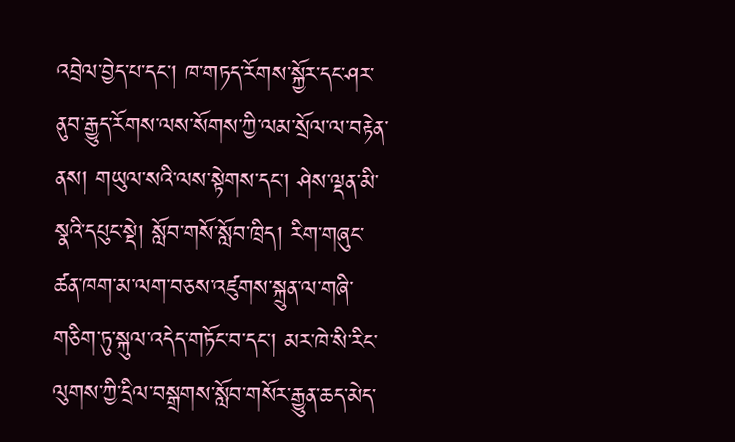འབྲེལ་བྱེད་པ་དང་། ཁ་གཏད་རོགས་སྐྱོར་དང་ཤར་ནུབ་རྒྱུད་རོགས་ལས་སོགས་ཀྱི་ལམ་སྲོལ་ལ་བརྟེན་ནས། གཡུལ་སའི་ལས་སྟེགས་དང་། ཤེས་ལྡན་མི་སྣའི་དཔུང་སྡེ། སློབ་གསོ་སློབ་ཁྲིད། རིག་གཞུང་ཚན་ཁག་མ་ལག་བཅས་འཛུགས་སྐྲུན་ལ་གཞི་གཅིག་ཏུ་སྐུལ་འདེད་གཏོང་བ་དང་། མར་ཁེ་སི་རིང་ལུགས་ཀྱི་དྲིལ་བསྒྲགས་སློབ་གསོར་རྒྱུན་ཆད་མེད་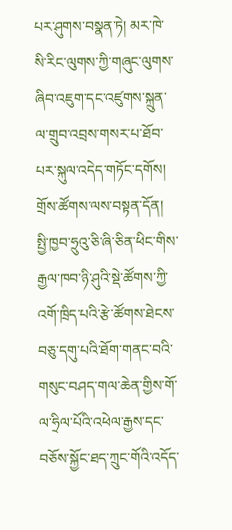པར་ཤུགས་བསྣན་ཏེ། མར་ཁེ་སི་རིང་ལུགས་ཀྱི་གཞུང་ལུགས་ཞིབ་འཇུག་དང་འཛུགས་སྐྲུན་ལ་གྲུབ་འབྲས་གསར་པ་ཐོབ་པར་སྐུལ་འདེད་གཏོང་དགོས།
གྲོས་ཚོགས་ལས་བསྟན་དོན། སྤྱི་ཁྱབ་ཧྲུའུ་ཅི་ཞི་ཅིན་ཕིང་གིས་རྒྱལ་ཁབ་ཉི་ཤུའི་སྡེ་ཚོགས་ཀྱི་འགོ་ཁྲིད་པའི་རྩེ་ཚོགས་ཐེངས་བཅུ་དགུ་པའི་ཐོག་གནང་བའི་གསུང་བཤད་གལ་ཆེན་གྱིས་གོ་ལ་ཧྲིལ་པོའི་འཕེལ་རྒྱས་དང་བཅོས་སྐྱོང་ཐད་ཀྲུང་གོའི་འདོད་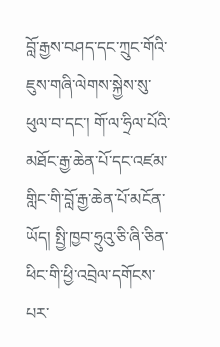བློ་རྒྱས་བཤད་དང་ཀྲུང་གོའི་ཇུས་གཞི་ལེགས་སྐྱེས་སུ་ཕུལ་བ་དང་། གོ་ལ་ཧྲིལ་པོའི་མཐོང་རྒྱ་ཆེན་པོ་དང་འཛམ་གླིང་གི་བློ་རྒྱ་ཆེན་པོ་མངོན་ཡོད། སྤྱི་ཁྱབ་ཧྲུའུ་ཅི་ཞི་ཅིན་ཕིང་གི་ཕྱི་འབྲེལ་དགོངས་པར་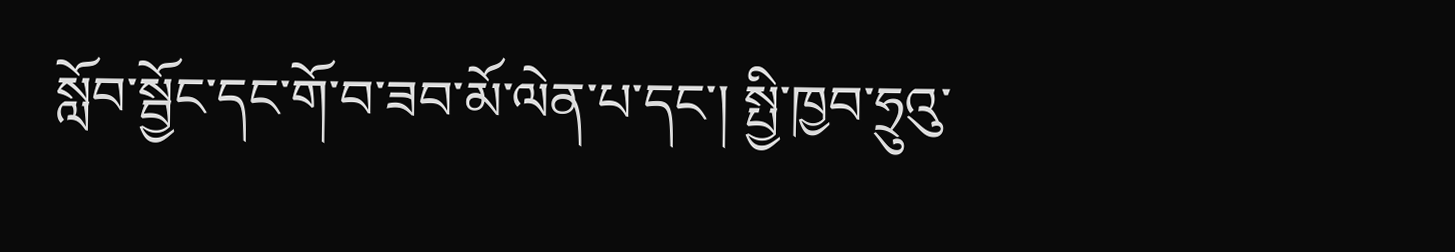སློབ་སྦྱོང་དང་གོ་བ་ཟབ་མོ་ལེན་པ་དང་། སྤྱི་ཁྱབ་ཧྲུའུ་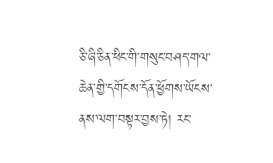ཅི་ཞི་ཅིན་ཕིང་གི་གསུང་བཤད་གལ་ཆེན་གྱི་དགོངས་དོན་ཕྱོགས་ཡོངས་ནས་ལག་བསྟར་བྱས་ཏེ། རང་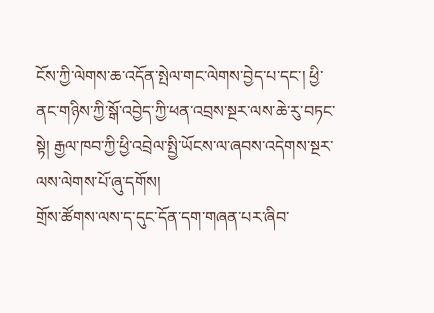ངོས་ཀྱི་ལེགས་ཆ་འདོན་སྤེལ་གང་ལེགས་བྱེད་པ་དང་། ཕྱི་ནང་གཉིས་ཀྱི་སྒོ་འབྱེད་ཀྱི་ཕན་འབྲས་སྔར་ལས་ཆེ་རུ་བཏང་སྟེ། རྒྱལ་ཁབ་ཀྱི་ཕྱི་འབྲེལ་སྤྱི་ཡོངས་ལ་ཞབས་འདེགས་སྔར་ལས་ལེགས་པོ་ཞུ་དགོས།
གྲོས་ཚོགས་ལས་ད་དུང་དོན་དག་གཞན་པར་ཞིབ་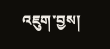འཇུག་བྱས།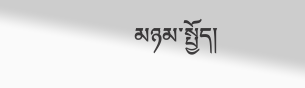མཉམ་སྤྱོད།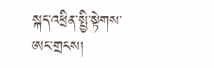སྐད་འཕྲིན་སྤྱི་སྟེགས་ཨང་གྲངས།